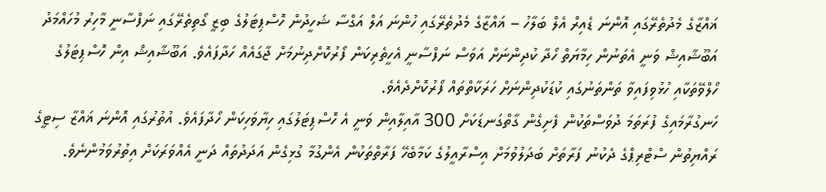ޣައްޒާގެ މެދުތެރޭގައި އޮންނަ ޑެއިރް އެލް ބަލާހު – ޣައްޒާގެ މެދުތެރޭގައި ހުންނަ އަލް އަގްސާ ޝަހީދުން ހޮސްޕިޓަލުގެ ބިޒީ ގޯތިތެރޭގައި ނަފްސާނީ މާހިރު މުހައްމަދު އަބޫޝާއިޝް ވަނީ އެތަނުން ހިމާޔަތް ހޯދާ ކުދިންނަށް އަވަސް ނަފްސާނީ އެހީތެރިކަން ފޯރުކޮށްދިނުމަށް ޖާގައެއް ހަދާފައެވެ. އަބޫޝާއިޝް އިން ހޮސްޕިޓަލުގެ ހޯލްވޭތަކާއި ހުޅުވިފައިވާ ތަންތަނުގައި ކުޑަކުދިންނަށް ހަރަކާތްތައް ފޯރުކޮށްދެއެވެ.
ހަނގުރާމައިގެ ފުރަތަމަ ދުވަސްތަކުން ފެށިގެން ގާތްގަނޑަކަށް 300 އާއިލާއިން ވަނީ އެ ހޮސްޕިޓަލުގައި ހިޔާވަހިކަން ހޯދާފައެވެ. އުތުރުގައި އޮންނަ ޣައްޒާ ސިޓީގެ ރައްޔިތުން ސްޓްރިޕްގެ ދެކުނު ފަރާތަށް ބަދަލުވުމަށް އިސްރާއީލުގެ ކަމާބެހޭ ފަރާތްތަކުން އެންގުމާ ގުޅިގެން އަދަދުތައް ދަނީ އެއްވަރަކަށް އިތުރުވަމުންނެވެ.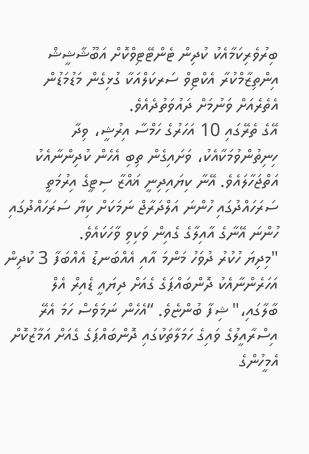ބިރުވެރިކަމާއެކު ކުދިން ޓެންޓޭޓިވްކޮށް އަބޫޝާޝީޝް އިންތިޒާމްކުރާ އެކްޓިވް ސަރކަލްއަކާ ގުޅިގެން މަޑުމަޑުން އެތެރެއަށް ވަނުމަށް ދައުވަތުދެއެވެ.
އޭގެ ތެރޭގައި 10 އަހަރުގެ ހަމްސާ އިރުޝީ، ވިދާ ހިނިތުންވުމަކާއެކު، ވަށައިގެން ތިބި އެހެން ކުދިންނާއެކު އަތްޖަހާލައެވެ. އޭނާ ކިޔައިދިނީ ޣައްޒާ ސިޓީގެ އިރުމަތީ ސަރަހައްދުގައި ހުންނަ އަލްދަރާޖް ނަމަކަށް ކިޔާ ސަރަހައްދުގައި ހުންނަ އޭނާގެ އާއިލާގެ ގެއިން ވަކިވި ވާހަކައެވެ.
"މިދިޔަ ހުކުރު ދުވަހު މަންމަ އާއި އެއްބަނޑު އެއްބަފާ 3 ކުދިން އަހަރެންނާއެކު ދޮންބައްޕަގެ ގެއަށް ދިޔައީ ޑެއިރް އެލް ބާލާގައި،" ޝިފާ ބުންޏެވެ. “އެހެން ނަމަވެސް ހަމަ އެރޭ އިސްރާއީލުގެ ވައިގެ ހަމަލާތަކުގައި ދޮންބައްޕަގެ ގެއަށް އަމާޒުކޮށް އެމީހުންގެ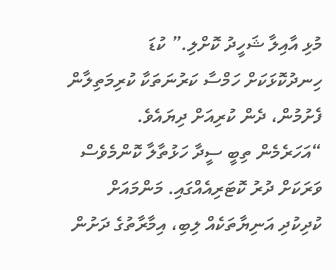މުޅި އާއިލާ ޝަހީދު ކޮށްލި.” ކުޑަ ހިނދުކޮޅަކަށް ހަމްސާ ކަރުނަތަކާ ކުރިމަތިލާން ފެށުމުން، ދެން ކުރިއަށް ދިޔައެވެ. “އަހަރެމެން ތިބީ ސީދާ ހަޅުތާލާ ކޮންމެވެސް ވަރަކަށް ދުރު ކޮޓަރިއެއްގައި. މަންމައަށް ކުދިކުދި އަނިޔާތަކެއް ލިބި، އިމާރާތުގެ ދަށުން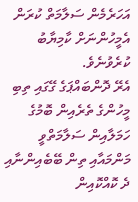އަހަރެމެން ސަލާމަތް ކުރަން އެމީހުންނަށް ކާމިޔާބު ކުރެވުނެވެ.
އެރޭ ދޮންބައްޕަގެ ގޭގައި ތިބި މީހުންގެ ތެރެއިން ބޮމުގެ ހަމަލާއިން ސަލާމަތްވީ މަންމައާއި ތިން ބޭބެއިންނާއި ދެ ކޮއްކޮއިން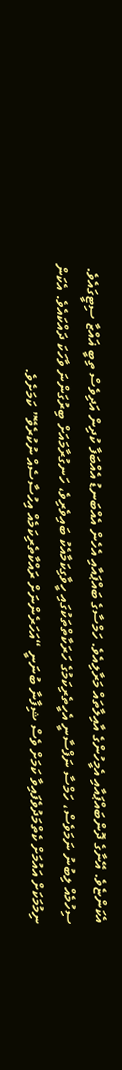އެކަންޏެވެ. އޭނާގެ ދޮންބައްޕައާއި އެމީހުންގެ އާއިލާތައް މަރާލިއެވެ. ހަމްސާގެ ބައްޕައާއި އެހެން އެއްބަނޑު އެއްބަފާ ކުދިން އަދިވެސް ތިބީ ޣައްޒާ ސިޓީގައެވެ.
ސިހުމެއް ލިބުނު ނަމަވެސް، ހަމްސާ ނަފްސާނީ އެހީތެރިކަމުގެ ހަރަކާތްތަކުގައި ހީވާގިކަމާއެކު ބައިވެރިވެ، ހަނގުރާމައަށް ބިރުގަންނަ ވާހަކަ ދައްކައެވެ. އެކަން ނިމުމަކަށް އައުމަށް ކެތްމަދުވެފައިވާ ކަމަށް ވެސް ޝިފާނާ ބުނަނީ “އަހަރެންނަށް ރައްކާތެރިކަމެއް އިހުސާސެއް ނުކުރެވޭ” ކަމަށެވެ.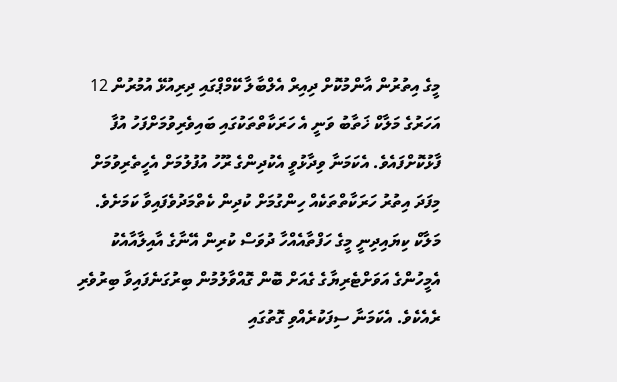މީގެ އިތުރުން އާންމުކޮށް ދިއިރް އެލްބާލާ ކޭމްޕްގައި ދިރިއުޅޭ އުމުރުން 12 އަހަރުގެ މަލާކް ޚަތާބު ވަނީ އެ ހަރަކާތްތަކުގައި ބައިވެރިވުމަށްފަހު އުފާ ފާޅުކޮށްފައެވެ. އެކަމަނާ ވިދާޅުވީ އެކުދިންގެ ރޫހު އުފުލުމަށް އެހީތެރިވުމަށް މިފަދަ އިތުރު ހަރަކާތްތަކެއް ހިންގުމަށް ކުދިން ކެތްމަދުވެފައިވާ ކަމަށެވެ. މަލާކް ކިޔައިދިނީ މީގެ ހަފްތާއެއްހާ ދުވަސް ކުރިން އޭނާގެ އާއިލާއާއެކު އެމީހުންގެ އަވަށްޓެރިޔާގެ ގެއަށް ބޮން ގޮއްވާލުމުން ބިރުގަނެފައިވާ ބިރުވެރި ރެއެކެވެ. އެކަމަނާ ސިފަކުރެއްވި ގޮތުގައި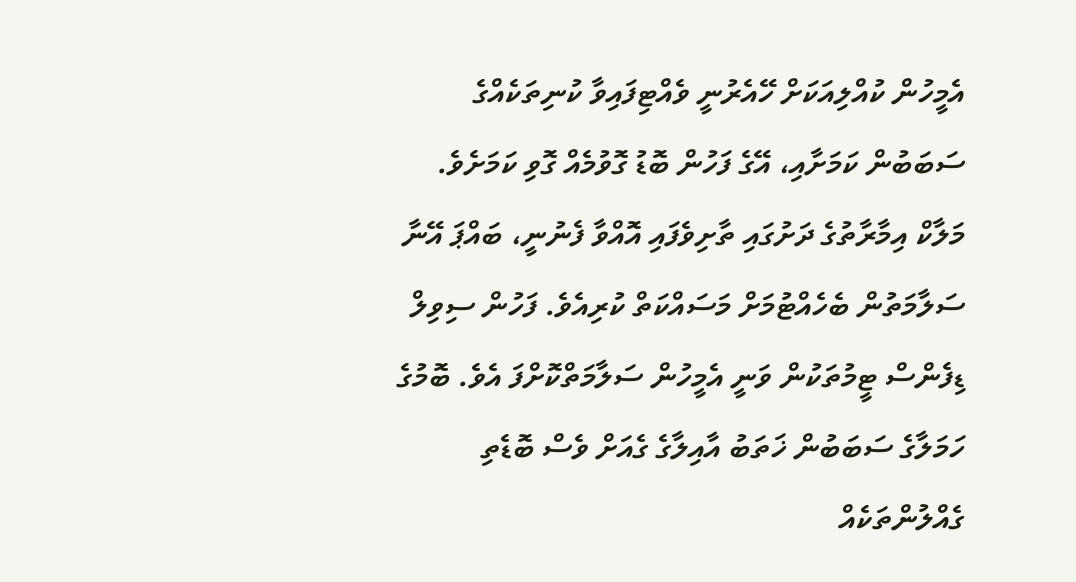އެމީހުން ކުއްލިއަކަށް ހޭއެރުނީ ވެއްޓިފައިވާ ކުނިތަކެއްގެ ސަބަބުން ކަމަށާއި، އޭގެ ފަހުން ބޮޑު ގޮވުމެއް ގޮވި ކަމަށެވެ. މަލާކް އިމާރާތުގެ ދަށުގައި ތާށިވެފައި އޮއްވާ ފެނުނީ، ބައްޕަ އޭނާ ސަލާމަތުން ބެހެއްޓުމަށް މަސައްކަތް ކުރިއެވެ. ފަހުން ސިވިލް ޑިފެންސް ޓީމުތަކުން ވަނީ އެމީހުން ސަލާމަތްކޮށްފަ އެވެ. ބޮމުގެ ހަމަލާގެ ސަބަބުން ޚަތަބު އާއިލާގެ ގެއަށް ވެސް ބޮޑެތި ގެއްލުންތަކެއް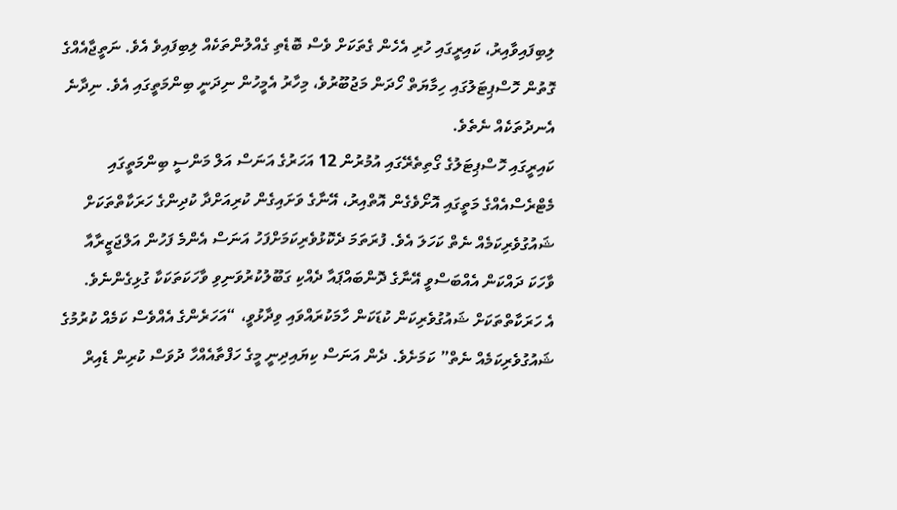ލިބިފައިވާއިރު، ކައިރީގައި ހުރި އެހެން ގެތަކަށް ވެސް ބޮޑެތި ގެއްލުންތަކެއް ލިބިފައިވެ އެވެ. ނަތީޖާއެއްގެ ގޮތުން ހޮސްޕިޓަލުގައި ހިމާޔަތް ހޯދަން މަޖުބޫރުވެ، މިހާރު އެމީހުން ނިދަނީ ބިންމަތީގައި އެވެ. ނިދާނެ އެނދުތަކެއް ނެތެވެ.
ކައިރީގައި ހޮސްޕިޓަލުގެ ގޯތިތެރޭގައި އުމުރުން 12 އަހަރުގެ އަނަސް އަލް މަންސީ ބިންމަތީގައި މެޓްރެސްއެއްގެ މަތީގައި އޮށޯވެގެން އޮތްއިރު، އޭނާގެ ވަށައިގެން ކުރިއަށްދާ ކުދިންގެ ހަރަކާތްތަކަށް ޝައުގުވެރިކަމެއް ނެތް ކަހަލަ އެވެ. ފުރަތަމަ ދެކޮޅުވެރިކަމަށްފަހު އަނަސް އެންމެ ފަހުން އަލްޖަޒީރާއާ ވާހަކަ ދައްކަން އެއްބަސްވީ އޭނާގެ ދޮންބައްޕައާ ދެއްކި ގަބޫލުކުރުވަނިވި ވާހަކަތަކަކާ ގުޅިގެންނެވެ.
އެ ހަރަކާތްތަކަށް ޝައުގުވެރިކަން ކުޑަކަން ހާމަކުރައްވައި ވިދާޅުވީ، “އަހަރެންގެ އެއްވެސް ކަމެއް ކުރުމުގެ ޝައުގުވެރިކަމެއް ނެތް” ކަމަށެވެ. ދެން އަނަސް ކިޔައިދިނީ މީގެ ހަފްތާއެއްހާ ދުވަސް ކުރިން ޑެއިރް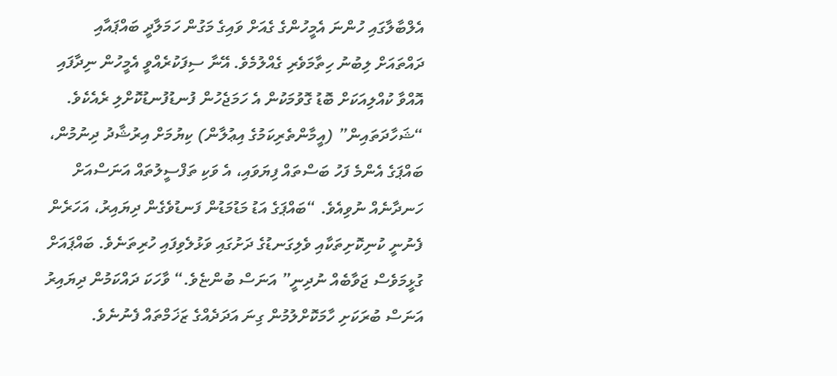އެލްބާލާގައި ހުންނަ އެމީހުންގެ ގެއަށް ވައިގެ މަގުން ހަމަލާދީ ބައްޕައާއި ދައްތައަށް ލިބުނު ހިތާމަވެރި ގެއްލުމެވެ. އޭނާ ސިފަކުރެއްވީ އެމީހުން ނިދާފައި އޮއްވާ ކުއްލިއަކަށް ބޮޑު ގޮވުމަކުން އެ ހަމަޖެހުން ފުނޑުފުނޑުކޮށްލި ރެއެކެވެ. “ޝަހާދަތައިން” (އީމާންތެރިކަމުގެ އިޢުލާން) ކިޔުމަށް އިރުޝާދު ދިނުމުން، ބައްޕަގެ އެންމެ ފަހު ބަސްތައް ފިޔަވައި، އެ ވަކި ތަފްސީލުތައް އަނަސްއަށް ހަނދާނެއް ނުވިއެވެ. “ބައްޕަގެ އަޑު މަޑުމަޑުން ފަނޑުވެގެން ދިޔައިރު، އަހަރެން ފެނުނީ ކުނިކޮށިތަކާއި ވެލިގަނޑުގެ ދަށުގައި ވަޅުލެވިފައި ހުރިތަނެވެ. ބައްޕައަށް ގުޅީމަވެސް ޖަވާބެއް ނުދިނީ” އަނަސް ބުންޏެވެ.“ ވާހަކަ ދައްކަމުން ދިޔައިރު އަނަސް ބުރަކަށި ހާމަކޮށްލުމުން ގިނަ އަދަދެއްގެ ޒަޚަމްތައް ފެނުނެވެ.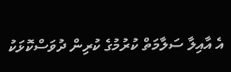އެ އާއިލާ ސަލާމަތް ކުރުމުގެ ކުރިން ދުވަސްކޮޅަކު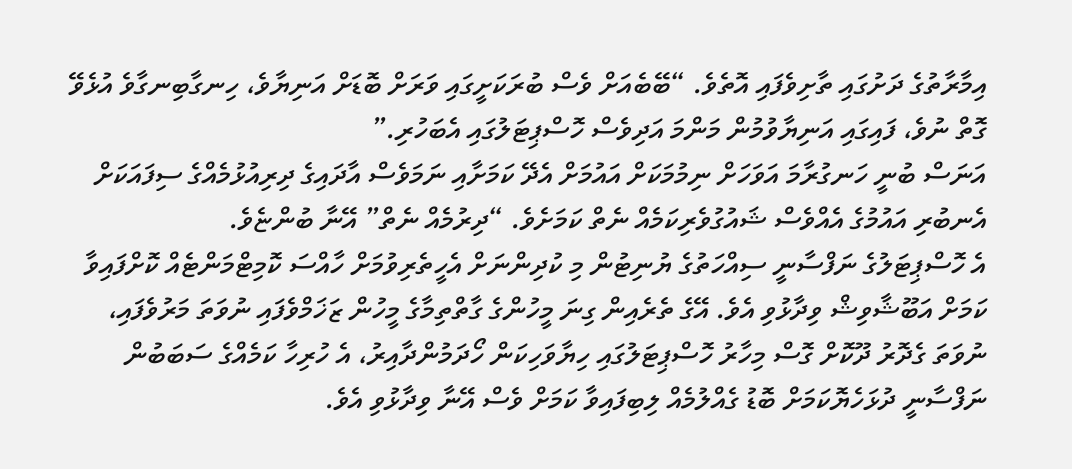އިމާރާތުގެ ދަށުގައި ތާށިވެފައި އޮތެވެ. “ބޭބެއަށް ވެސް ބުރަކަށީގައި ވަރަށް ބޮޑަށް އަނިޔާވެ، ހިނގާބިނގާވެ އުޅެވޭ ގޮތް ނުވެ، ފައިގައި އަނިޔާވުމުން މަންމަ އަދިވެސް ހޮސްޕިޓަލުގައި އެބަހުރި.”
އަނަސް ބުނީ ހަނގުރާމަ އަވަހަށް ނިމުމަކަށް އައުމަށް އެދޭ ކަމަށާއި ނަމަވެސް އާދައިގެ ދިރިއުޅުމެއްގެ ސިފައަކަށް އެނބުރި އައުމުގެ އެއްވެސް ޝައުގުވެރިކަމެއް ނެތް ކަމަށެވެ. “ދިރުމެއް ނެތް” އޭނާ ބުންޏެވެ.
އެ ހޮސްޕިޓަލުގެ ނަފްސާނީ ސިއްހަތުގެ ޔުނިޓުން މި ކުދިންނަށް އެހީތެރިވުމަށް ހާއްސަ ކޮމިޓްމަންޓެއް ކޮށްފައިވާ ކަމަށް އަބޫޝާވިޝް ވިދާޅުވި އެވެ. އޭގެ ތެރެއިން ގިނަ މީހުންގެ ގާތްތިމާގެ މީހުން ޒަޚަމްވެފައި ނުވަތަ މަރުވެފައި، ނުވަތަ ގެދޮރު ދޫކޮށް ގޮސް މިހާރު ހޮސްޕިޓަލުގައި ހިޔާވަހިކަން ހޯދަމުންދާއިރު، އެ ހުރިހާ ކަމެއްގެ ސަބަބުން ނަފްސާނީ ދުޅަހެޔޮކަމަށް ބޮޑު ގެއްލުމެއް ލިބިފައިވާ ކަމަށް ވެސް އޭނާ ވިދާޅުވި އެވެ.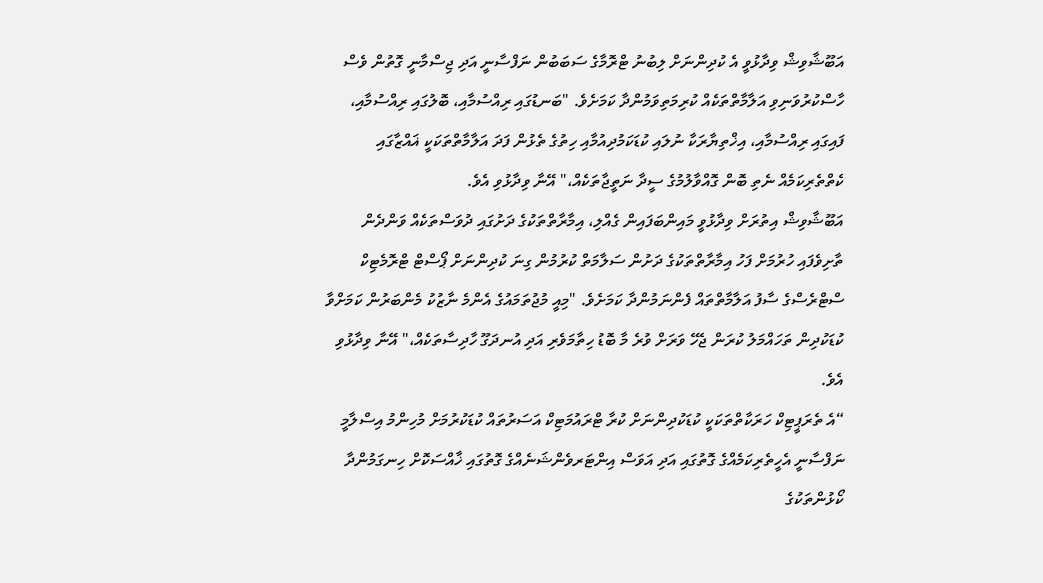އަބޫޝާވިޝް ވިދާޅުވީ އެ ކުދިންނަށް ލިބުނު ޓްރޮމާގެ ސަބަބުން ނަފްސާނީ އަދި ޖިސްމާނީ ގޮތުން ވެސް ހާސްކުރުވަނިވި އަލާމާތްތަކެއް ކުރިމަތިވަމުންދާ ކަމަށެވެ. "ބަނޑުގައި ރިއްސުމާއި، ބޮލުގައި ރިއްސުމާއި، ފައިގައި ރިއްސުމާއި، އިޚްތިޔާރަކާ ނުލައި ކުޑަކަމުދިއުމާއި ހިތުގެ ތެޅުން ފަދަ އަލާމާތްތަކަކީ ޣައްޒާގައި ކެތްތެރިކަމެއް ނެތި ބޮން ގޮއްވާލުމުގެ ސީދާ ނަތީޖާތަކެއް،" އޭނާ ވިދާޅުވި އެވެ.
އަބޫޝާވިޝް އިތުރަށް ވިދާޅުވީ މައިންބަފައިން ގެއްލި، އިމާރާތްތަކުގެ ދަށުގައި ދުވަސްތަކެއް ވަންދެން ތާށިވެފައި ހުރުމަށް ފަހު އިމާރާތްތަކުގެ ދަށުން ސަލާމަތް ކުރުމުން ގިނަ ކުދިންނަށް ޕޯސްޓް ޓްރޮމެޓިކް ސްޓްރެސްގެ ސާފު އަލާމާތްތައް ފެންނަމުންދާ ކަމަށެވެ. "މިއީ މުޖުތަމައުގެ އެންމެ ނާޒުކު މެންބަރުން ކަމަށްވާ ކުޑަކުދިން ތަހައްމަލު ކުރަން ޖެހޭ ވަރަށް ވުރެ މާ ބޮޑު ހިތާމަވެރި އަދި އުނދަގޫ ހާދިސާތަކެއް،" އޭނާ ވިދާޅުވި އެވެ.
“އެ ތެރަޕީޓިކް ހަރަކާތްތަކަކީ ކުޑަކުދިންނަށް ކުރާ ޓްރައުމަޓިކް އަސަރުތައް ކުޑަކުރުމަށް މުހިންމު އިސްލާމީ ނަފްސާނީ އެހީތެރިކަމެއްގެ ގޮތުގައި އަދި އަވަސް އިންޓަރވެންޝަނެއްގެ ގޮތުގައި ޚާއްސަކޮށް ހިނގަމުންދާ ކޯޅުންތަކުގެ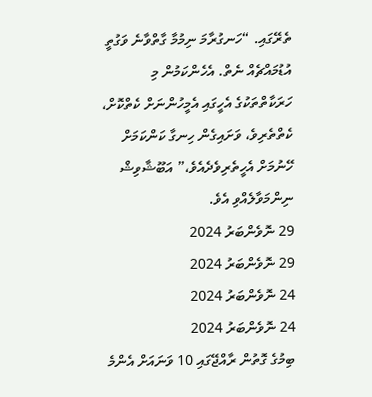ތެރޭގައި. “ހަނގުރާމަ ނިމުމާ ގާތްވާނެ ވަގުތީ އުޑުމައްޗެއް ނެތް. އެހެންކަމުން މި ހަރަކާތްތަކުގެ އެހީގައި އެމީހުންނަށް ކެތްކޮށް، ކެތްތެރިވެ، ވަށައިގެން ހިނގާ ކަންކަމަށް ހޭނުމަށް އެހީތެރިވެދެއެވެ،” އަބޫޝާވިޝް ނިންމަވާލެއްވި އެވެ.
29 ނޮވެންބަރު 2024
29 ނޮވެންބަރު 2024
24 ނޮވެންބަރު 2024
24 ނޮވެންބަރު 2024
ބިމުގެ ގޮތުން ރާއްޖޭގައި 10 ވަނައަށް އެންމެ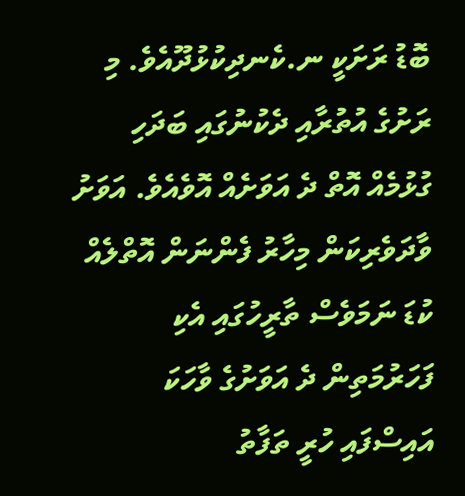ބޮޑު ރަށަކީ ނ.ކެނދިކުޅުދޫއެވެ. މި ރަށުގެ އުތުރާއި ދެކުނުގައި ބަދަހި ގުޅުމެއް އޮތް ދެ އަވަށެއް އޮވެއެވެ. އަވަށު ވާދަވެރިކަން މިހާރު ފެންނަން އޮތްލެއް ކުޑަ ނަމަވެސް ތާރީހުގައި އެކި ފަހަރުމަތިން ދެ އަވަށުގެ ވާހަކަ އައިސްފައި ހުރީ ތަފާތު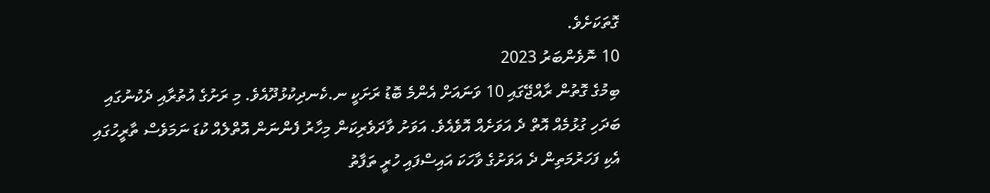ގޮތަކަށެވެ.
10 ނޮވެންބަރު 2023
ބިމުގެ ގޮތުން ރާއްޖޭގައި 10 ވަނައަށް އެންމެ ބޮޑު ރަށަކީ ނ.ކެނދިކުޅުދޫއެވެ. މި ރަށުގެ އުތުރާއި ދެކުނުގައި ބަދަހި ގުޅުމެއް އޮތް ދެ އަވަށެއް އޮވެއެވެ. އަވަށު ވާދަވެރިކަން މިހާރު ފެންނަން އޮތްލެއް ކުޑަ ނަމަވެސް ތާރީހުގައި އެކި ފަހަރުމަތިން ދެ އަވަށުގެ ވާހަކަ އައިސްފައި ހުރީ ތަފާތު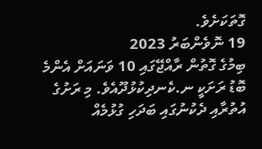ގޮތަކަށެވެ.
19 ނޮވެންބަރު 2023
ބިމުގެ ގޮތުން ރާއްޖޭގައި 10 ވަނައަށް އެންމެ ބޮޑު ރަށަކީ ނ.ކެނދިކުޅުދޫއެވެ. މި ރަށުގެ އުތުރާއި ދެކުނުގައި ބަދަހި ގުޅުމެއް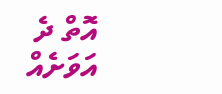އޮތް ދެ އަވަށެއް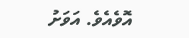އޮވެއެވެ. އަވަށު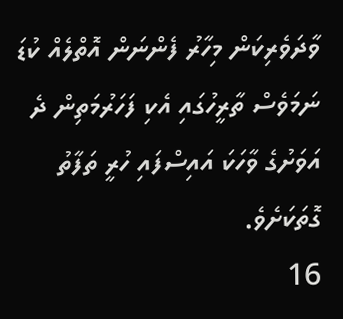ވާދަވެރިކަން މިހާރު ފެންނަން އޮތްލެއް ކުޑަ ނަމަވެސް ތާރީހުގައި އެކި ފަހަރުމަތިން ދެ އަވަށުގެ ވާހަކަ އައިސްފައި ހުރީ ތަފާތު ގޮތަކަށެވެ.
16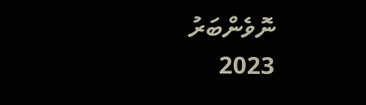ނޮވެންބަރު 2023